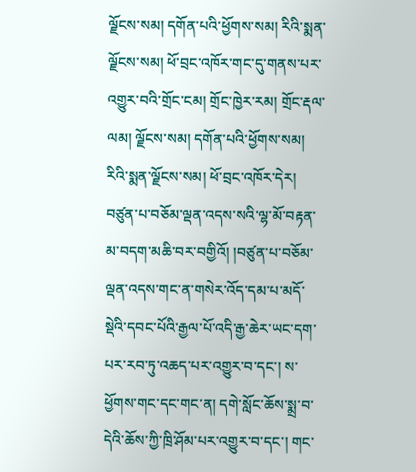ལྗོངས་སམ། དགོན་པའི་ཕྱོགས་སམ། རིའི་སྨན་ལྗོངས་སམ། ཕོ་བྲང་འཁོར་གང་དུ་གནས་པར་འགྱུར་བའི་གྲོང་ངམ། གྲོང་ཁྱེར་རམ། གྲོང་རྡལ་ལམ། ལྗོངས་སམ། དགོན་པའི་ཕྱོགས་སམ། རིའི་སྨན་ལྗོངས་སམ། ཕོ་བྲང་འཁོར་དེར། བཙུན་པ་བཅོམ་ལྡན་འདས་སའི་ལྷ་མོ་བརྟན་མ་བདག་མཆི་བར་བགྱིའོ། །བཙུན་པ་བཅོམ་ལྡན་འདས་གང་ན་གསེར་འོད་དམ་པ་མདོ་སྡེའི་དབང་པོའི་རྒྱལ་པོ་འདི་རྒྱ་ཆེར་ཡང་དག་པར་རབ་ཏུ་འཆད་པར་འགྱུར་བ་དང་། ས་ཕྱོགས་གང་དང་གང་ན། དགེ་སློང་ཆོས་སྨྲ་བ་དེའི་ཆོས་ཀྱི་ཁྲི་ཤོམ་པར་འགྱུར་བ་དང་། གང་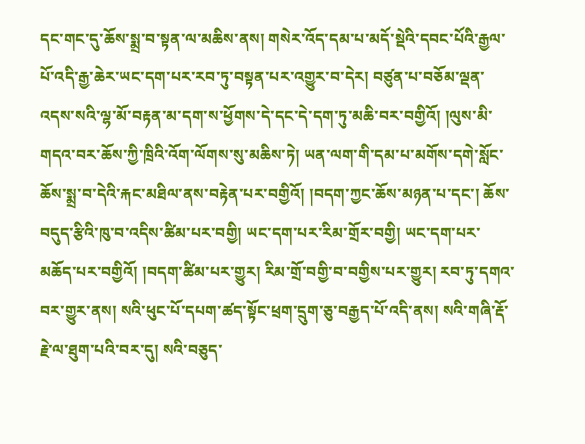དང་གང་དུ་ཆོས་སྨྲ་བ་སྟན་ལ་མཆིས་ནས། གསེར་འོད་དམ་པ་མདོ་སྡེའི་དབང་པོའི་རྒྱལ་པོ་འདི་རྒྱ་ཆེར་ཡང་དག་པར་རབ་ཏུ་བསྟན་པར་འགྱུར་བ་དེར། བཙུན་པ་བཅོམ་ལྡན་འདས་སའི་ལྷ་མོ་བརྟན་མ་དག་ས་ཕྱོགས་དེ་དང་དེ་དག་ཏུ་མཆི་བར་བགྱིའོ། །ལུས་མི་གདའ་བར་ཆོས་ཀྱི་ཁྲིའི་འོག་ལོགས་སུ་མཆིས་ཏེ། ཡན་ལག་གི་དམ་པ་མགོས་དགེ་སློང་ཆོས་སྨྲ་བ་དེའི་རྐང་མཐིལ་ནས་བརྟེན་པར་བགྱིའོ། །བདག་ཀྱང་ཆོས་མཉན་པ་དང་། ཆོས་བདུད་རྩིའི་ཁུ་བ་འདིས་ཚིམ་པར་བགྱི། ཡང་དག་པར་རིམ་གྲོར་བགྱི། ཡང་དག་པར་མཆོད་པར་བགྱིའོ། །བདག་ཚིམ་པར་གྱུར། རིམ་གྲོ་བགྱི་བ་བགྱིས་པར་གྱུར། རབ་ཏུ་དགའ་བར་གྱུར་ནས། སའི་ཕུང་པོ་དཔག་ཚད་སྟོང་ཕྲག་དྲུག་ཅུ་བརྒྱད་པོ་འདི་ནས། སའི་གཞི་རྡོ་རྗེ་ལ་ཐུག་པའི་བར་དུ། སའི་བཅུད་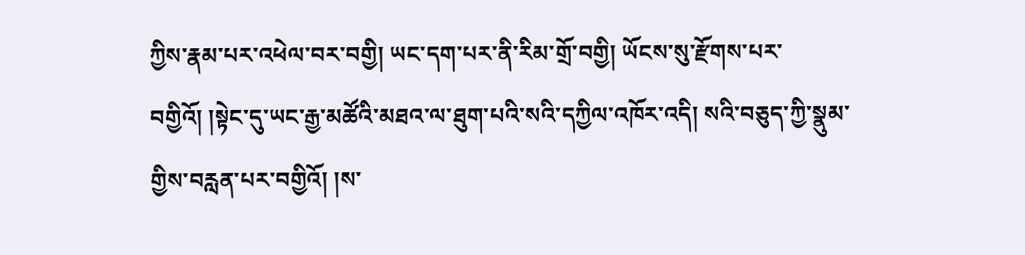ཀྱིས་རྣམ་པར་འཕེལ་བར་བགྱི། ཡང་དག་པར་ནི་རིམ་གྲོ་བགྱི། ཡོངས་སུ་རྫོགས་པར་བགྱིའོ། །སྟེང་དུ་ཡང་རྒྱ་མཚོའི་མཐའ་ལ་ཐུག་པའི་སའི་དཀྱིལ་འཁོར་འདི། སའི་བཅུད་ཀྱི་སྣུམ་གྱིས་བརླན་པར་བགྱིའོ། །ས་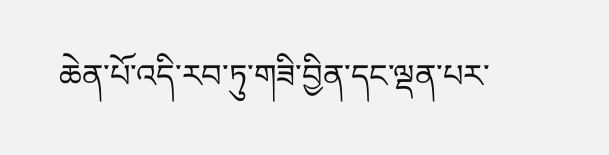ཆེན་པོ་འདི་རབ་ཏུ་གཟི་བྱིན་དང་ལྡན་པར་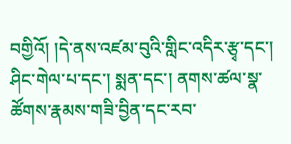བགྱིའོ། །དེ་ནས་འཛམ་བུའི་གླིང་འདིར་རྩྭ་དང་། ཤིང་གེལ་པ་དང་། སྨན་དང་། ནགས་ཚལ་སྣ་ཚོགས་རྣམས་གཟི་བྱིན་དང་རབ་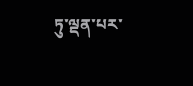ཏུ་ལྡན་པར་